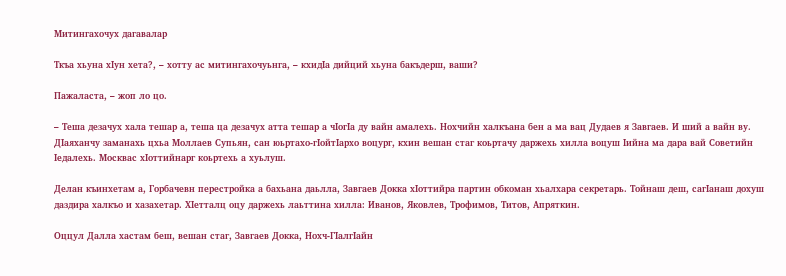Митингахочух дагавалар

Ткъа хьуна хIун хета?, – хотту ас митингахочуьнга, – кхидIа дийций хьуна бакъдерш, ваши?

Пажаласта, – жоп ло цо.

– Теша дезачух хала тешар а, теша ца дезачух атта тешар а чIогIа ду вайн амалехь. Нохчийн халкъана бен а ма вац Дудаев я Завгаев. И ший а вайн ву. ДIаяханчу заманахь цхьа Моллаев Супьян, сан юьртахо-гIойтIархо воцург, кхин вешан стаг коьртачу даржехь хилла воцуш Iийна ма дара вай Советийн Iедалехь. Москвас хIоттийнарг коьртехь а хуьлуш.

Делан къинхетам а, Горбачевн перестройка а бахьана даьлла, Завгаев Докка хIоттийра партин обкоман хьалхара секретарь. Тойнаш деш, сагIанаш дохуш даздира халкъо и хазахетар. ХIетталц оцу даржехь лаьттина хилла: Иванов, Яковлев, Трофимов, Титов, Апряткин.

Оццул Далла хастам беш, вешан стаг, Завгаев Докка, Нохч-ГIалгIайн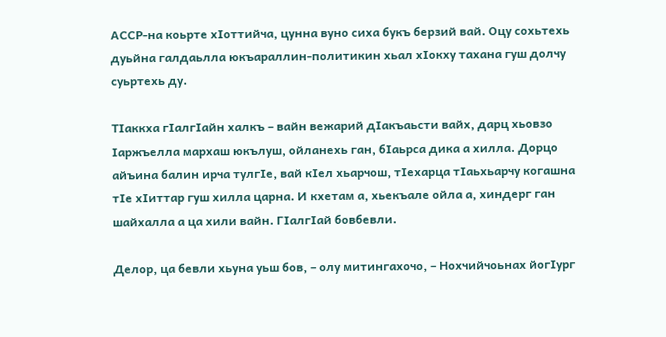АССР-на коьрте хIоттийча, цунна вуно сиха букъ берзий вай. Оцу сохьтехь дуьйна галдаьлла юкъараллин-политикин хьал хIокху тахана гуш долчу суьртехь ду.

ТIаккха гIалгIайн халкъ – вайн вежарий дIакъаьсти вайх, дарц хьовзо Iаржъелла мархаш юкълуш, ойланехь ган, бIаьрса дика а хилла. Дорцо айъина балин ирча тулгIе, вай кIел хьарчош, тIехарца тIаьхьарчу когашна тIе хIиттар гуш хилла царна. И кхетам а, хьекъале ойла а, хиндерг ган шайхалла а ца хили вайн. ГIалгIай бовбевли.

Делор, ца бевли хьуна уьш бов, – олу митингахочо, – Нохчийчоьнах йогIург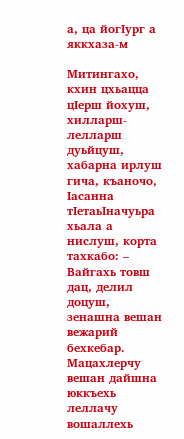а, ца йогIург а яккхаза-м

Митингахо, кхин цхьацца цIерш йохуш, хилларш-лелларш дуьйцуш, хабарна ирлуш гича, къаночо, Iасанна тIетаьIначуьра хьала а нислуш, корта тахкабо: – Вайгахь товш дац, делил доцуш, зенашна вешан вежарий бехкебар. Мацахлерчу вешан дайшна юккъехь леллачу вошаллехь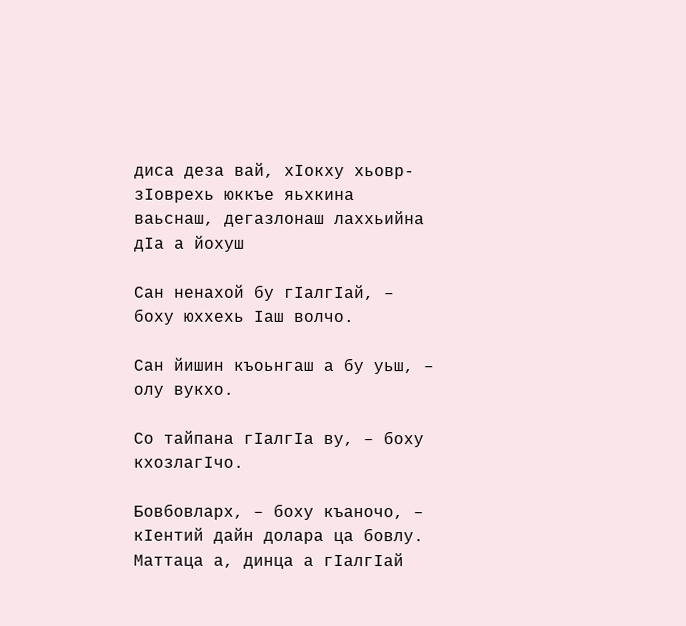диса деза вай, хIокху хьовр-зIоврехь юккъе яьхкина ваьснаш, дегазлонаш лаххьийна дIа а йохуш

Сан ненахой бу гIалгIай, – боху юххехь Iаш волчо.

Сан йишин къоьнгаш а бу уьш, – олу вукхо.

Со тайпана гIалгIа ву, – боху кхозлагIчо.

Бовбовларх, – боху къаночо, – кIентий дайн долара ца бовлу. Маттаца а, динца а гIалгIай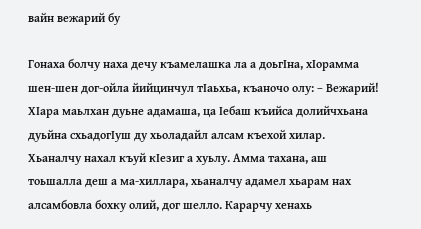вайн вежарий бу

Гонаха болчу наха дечу къамелашка ла а доьгIна, хIорамма шен-шен дог-ойла йийцинчул тIаьхьа, къаночо олу: – Вежарий! ХIара маьлхан дуьне адамаша, ца Iебаш къийса долийчхьана дуьйна схьадогIуш ду хьоладайл алсам къехой хилар. Хьаналчу нахал къуй кIезиг а хуьлу. Амма тахана, аш тоьшалла деш а ма-хиллара, хьаналчу адамел хьарам нах алсамбовла бохку олий, дог шелло. Карарчу хенахь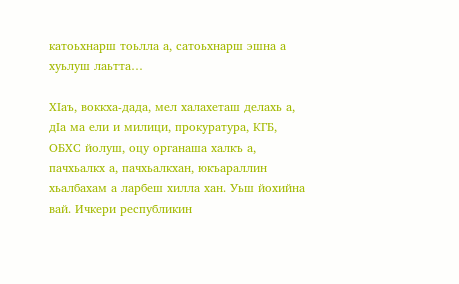катоьхнарш тоьлла а, сатоьхнарш эшна а хуьлуш лаьтта…

ХIаъ, воккха-дада, мел халахеташ делахь а, дIа ма ели и милици, прокуратура, КГБ, ОБХС йолуш, оцу органаша халкъ а, пачхьалкх а, пачхьалкхан, юкъараллин хьалбахам а ларбеш хилла хан. Уьш йохийна вай. Ичкери республикин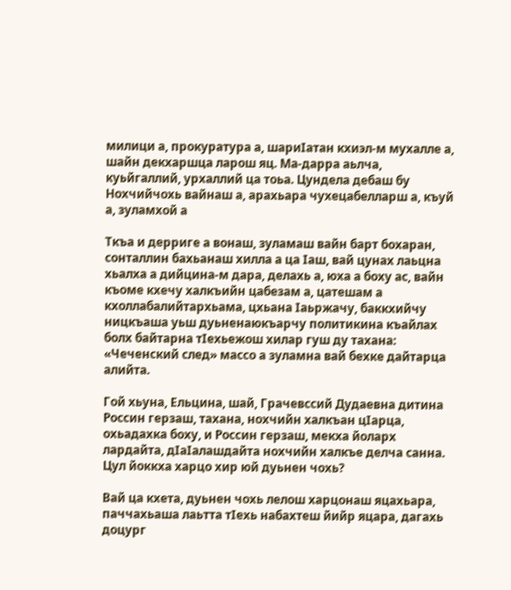милици а, прокуратура а, шариIатан кхиэл-м мухалле а, шайн декхаршца ларош яц. Ма-дарра аьлча, куьйгаллий, урхаллий ца тоьа. Цундела дебаш бу Нохчийчохь вайнаш а, арахьара чухецабелларш а, къуй а, зуламхой а

Ткъа и дерриге а вонаш, зуламаш вайн барт бохаран, сонталлин бахьанаш хилла а ца Iаш, вай цунах лаьцна хьалха а дийцина-м дара, делахь а, юха а боху ас, вайн къоме кхечу халкъийн цабезам а, цатешам а кхоллабалийтархьама, цхьана Iаьржачу, баккхийчу ницкъаша уьш дуьненаюкъарчу политикина къайлах болх байтарна тIехьежош хилар гуш ду тахана: «Чеченский след» массо а зуламна вай бехке дайтарца алийта.

Гой хьуна, Ельцина, шай, Грачевссий Дудаевна дитина Россин герзаш, тахана, нохчийн халкъан цIарца, охьадахка боху, и Россин герзаш, мекха йоларх лардайта, дIаIалашдайта нохчийн халкъе делча санна. Цул йоккха харцо хир юй дуьнен чохь?

Вай ца кхета, дуьнен чохь лелош харцонаш яцахьара, паччахьаша лаьтта тIехь набахтеш йийр яцара, дагахь доцург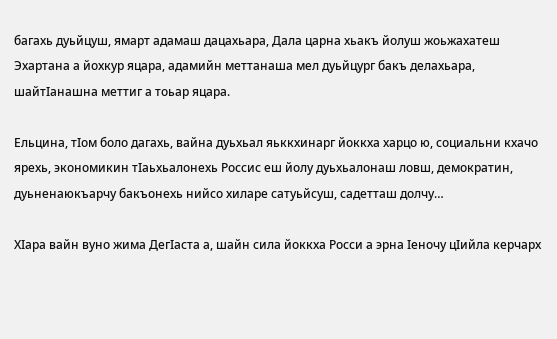багахь дуьйцуш, ямарт адамаш дацахьара, Дала царна хьакъ йолуш жоьжахатеш Эхартана а йохкур яцара, адамийн меттанаша мел дуьйцург бакъ делахьара, шайтIанашна меттиг а тоьар яцара.

Ельцина, тIом боло дагахь, вайна дуьхьал яьккхинарг йоккха харцо ю, социальни кхачо ярехь, экономикин тIаьхьалонехь Россис еш йолу дуьхьалонаш ловш, демократин, дуьненаюкъарчу бакъонехь нийсо хиларе сатуьйсуш, садетташ долчу…

ХIара вайн вуно жима ДегIаста а, шайн сила йоккха Росси а эрна Iеночу цIийла керчарх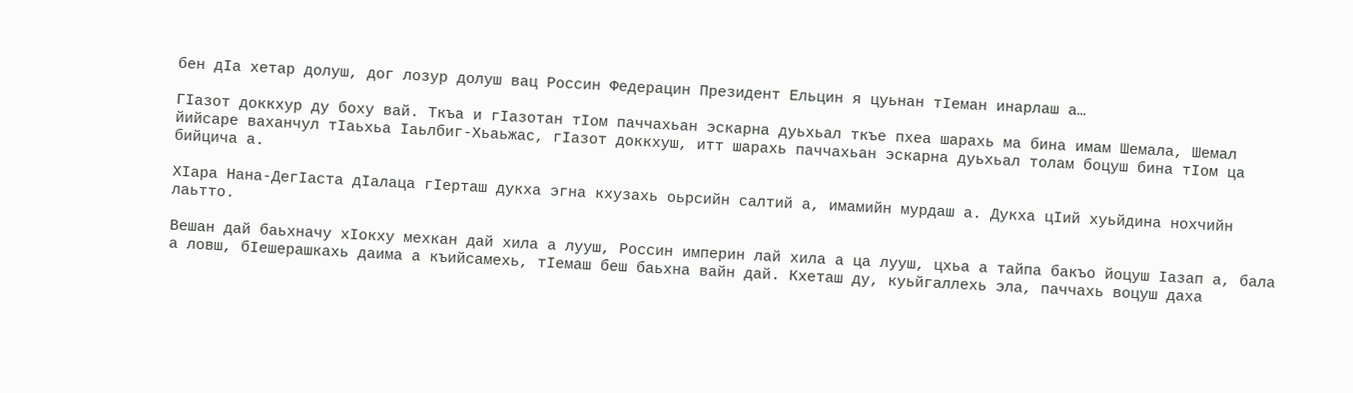бен дIа хетар долуш, дог лозур долуш вац Россин Федерацин Президент Ельцин я цуьнан тIеман инарлаш а…

ГIазот доккхур ду боху вай. Ткъа и гIазотан тIом паччахьан эскарна дуьхьал ткъе пхеа шарахь ма бина имам Шемала, Шемал йийсаре ваханчул тIаьхьа Iаьлбиг-Хьаьжас, гIазот доккхуш, итт шарахь паччахьан эскарна дуьхьал толам боцуш бина тIом ца бийцича а.

ХIара Нана-ДегIаста дIалаца гIерташ дукха эгна кхузахь оьрсийн салтий а, имамийн мурдаш а. Дукха цIий хуьйдина нохчийн лаьтто.

Вешан дай баьхначу хIокху мехкан дай хила а лууш, Россин империн лай хила а ца лууш, цхьа а тайпа бакъо йоцуш Iазап а, бала а ловш, бIешерашкахь даима а къийсамехь, тIемаш беш баьхна вайн дай. Кхеташ ду, куьйгаллехь эла, паччахь воцуш даха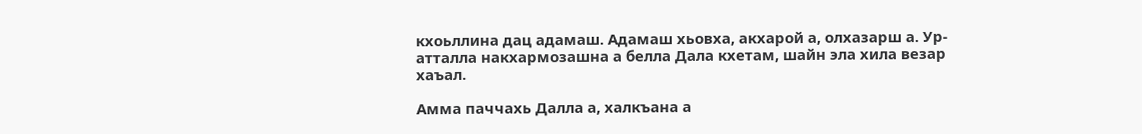кхоьллина дац адамаш. Адамаш хьовха, акхарой а, олхазарш а. Ур-атталла накхармозашна а белла Дала кхетам, шайн эла хила везар хаъал.

Амма паччахь Далла а, халкъана а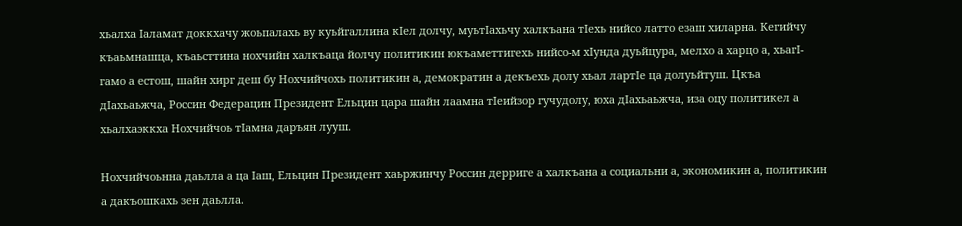хьалха Iаламат доккхачу жоьпалахь ву куьйгаллина кIел долчу, муьтIахьчу халкъана тIехь нийсо латто езаш хиларна. Кегийчу къаьмнашца, къаьсттина нохчийн халкъаца йолчу политикин юкъаметтигехь нийсо-м хIунда дуьйцура, мелхо а харцо а, хьагI-гамо а естош, шайн хирг деш бу Нохчийчохь политикин а, демократин а декъехь долу хьал лартIе ца долуьйтуш. Цкъа дIахьаьжча, Россин Федерацин Президент Ельцин цара шайн лаамна тIеийзор гучудолу, юха дIахьаьжча, иза оцу политикел а хьалхаэккха Нохчийчоь тIамна даръян лууш.

Нохчийчоьнна даьлла а ца Iаш, Ельцин Президент хаьржинчу Россин дерриге а халкъана а социальни а, экономикин а, политикин а дакъошкахь зен даьлла.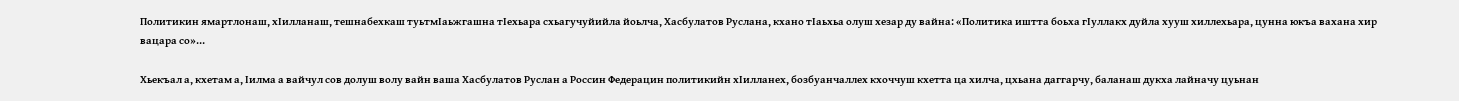Политикин ямартлонаш, хIилланаш, тешнабехкаш туьтмIаьжгашна тIехьара схьагучуйийла йоьлча, Хасбулатов Руслана, кхано тIаьхьа олуш хезар ду вайна: «Политика иштта боьха гIуллакх дуйла хууш хиллехьара, цунна юкъа вахана хир вацара со»…

Хьекъал а, кхетам а, Iилма а вайчул сов долуш волу вайн ваша Хасбулатов Руслан а Россин Федерацин политикийн хIилланех, бозбуанчаллех кхоччуш кхетта ца хилча, цхьана даггарчу, баланаш дукха лайначу цуьнан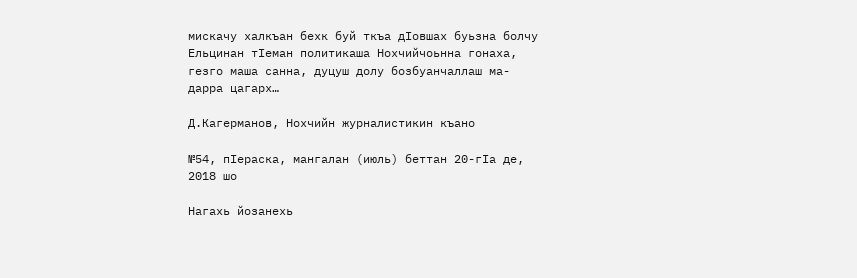мискачу халкъан бехк буй ткъа дIовшах буьзна болчу Ельцинан тIеман политикаша Нохчийчоьнна гонаха, гезго маша санна, дуцуш долу бозбуанчаллаш ма-дарра цагарх…

Д.Кагерманов, Нохчийн журналистикин къано

№54, пIераска, мангалан (июль) беттан 20-гIа де, 2018 шо

Нагахь йозанехь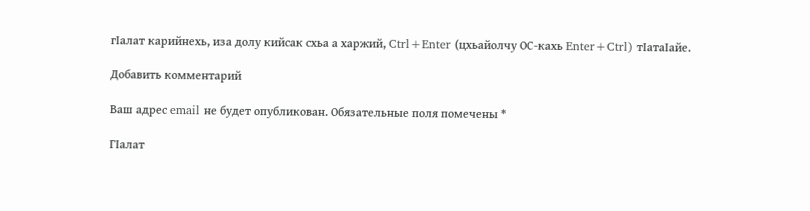гIалат карийнехь, иза долу кийсак схьа а харжий, Ctrl+Enter (цхьайолчу ОС-кахь Enter+Ctrl) тIатаIайе.

Добавить комментарий

Ваш адрес email не будет опубликован. Обязательные поля помечены *

ГIалат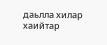даьлла хилар хаийтар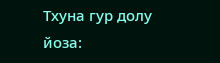Тхуна гур долу йоза: